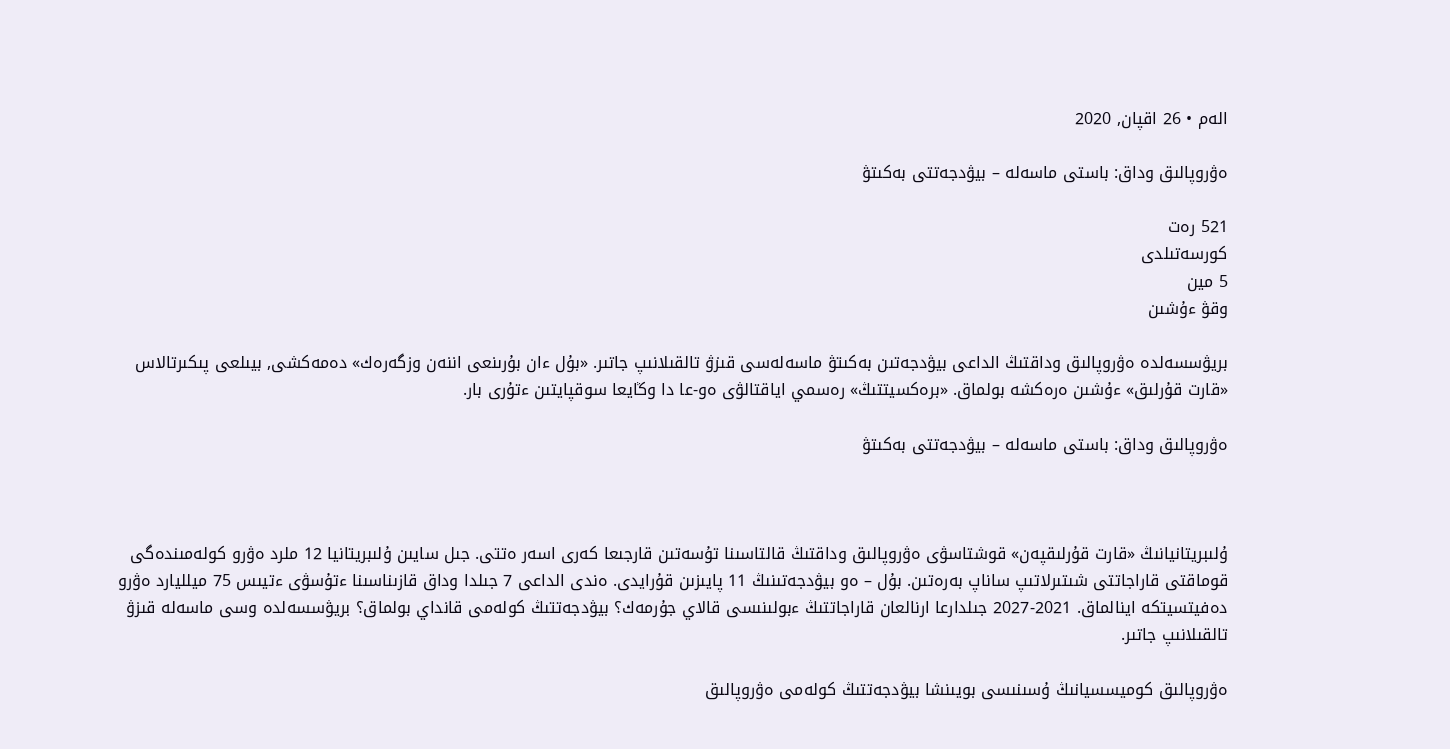الەم • 26 اقپان, 2020

ەۋروپالىق وداق: باستى ماسەلە – بيۋدجەتتى بەكىتۋ

521 رەت
كورسەتىلدى
5 مين
وقۋ ءۇشىن

بريۋسسەلدە ەۋروپالىق وداقتىڭ الداعى بيۋدجەتىن بەكىتۋ ماسەلەسى قىزۋ تالقىلانىپ جاتىر. «بۇل ءان بۇرىنعى اننەن وزگەرەك» دەمەكشى, بيىلعى پىكىرتالاس «قارت قۇرلىق» ءۇشىن ەرەكشە بولماق. «برەكسيتتىڭ» رەسمي اياقتالۋى ەو-عا دا وڭايعا سوقپايتىن ءتۇرى بار.

ەۋروپالىق وداق: باستى ماسەلە – بيۋدجەتتى بەكىتۋ



ۇلىبريتانيانىڭ «قارت قۇرلىقپەن» قوشتاسۋى ەۋروپالىق وداقتىڭ قالتاسىنا تۇسەتىن قارجىعا كەرى اسەر ەتتى. جىل سايىن ۇلىبريتانيا 12 ملرد ەۋرو كولەمىندەگى قوماقتى قاراجاتتى شىتىرلاتىپ ساناپ بەرەتىن. بۇل – ەو بيۋدجەتىنىڭ 11 پايىزىن قۇرايدى. ەندى الداعى 7 جىلدا وداق قازىناسىنا ءتۇسۋى ءتيىس 75 ميلليارد ەۋرو دەفيتسيتكە اينالماق. 2021-2027 جىلدارعا ارنالعان قاراجاتتىڭ ءبولىنىسى قالاي جۇرمەك؟ بيۋدجەتتىڭ كولەمى قانداي بولماق؟ بريۋسسەلدە وسى ماسەلە قىزۋ تالقىلانىپ جاتىر.

ەۋروپالىق كوميسسيانىڭ ۇسىنىسى بويىنشا بيۋدجەتتىڭ كولەمى ەۋروپالىق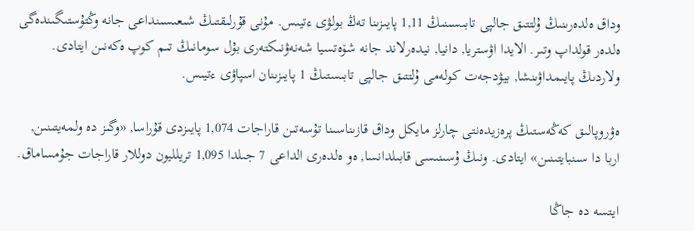وداق ەلدەرىنىڭ ۇلتتىق جالپى تابىسىنىڭ 1,11 پايىزىنا تەڭ بولۋى ءتيىس. مۇنى قۇرلىقتىڭ شىعىسىنداعى جانە وڭتۇستىگىندەگى ەلدەر قولداپ وتىر. الايدا اۋستريا, دانيا, نيدەرلاند جانە شۆەتسيا شەنەۋنىكتەرى بۇل سومانىڭ تىم كوپ ەكەنىن ايتادى. ولاردىڭ پايىمداۋىنشا, بيۋدجەت كولەمى ۇلتتىق جالپى تابىستىڭ 1 پايىزىنان اسپاۋى ءتيىس.

ەۋروپالىق كەڭەستىڭ پرەزيدەنتى چارلز مايكل وداق قازىناسىنا تۇسەتىن قاراجات 1,074 پايىزدى قۇراسا, «وگىز دە ولمەيتىنىن, اربا دا سىنبايتىنىن» ايتادى. ونىڭ ۇسىنىسى قابىلدانسا, ەو ەلدەرى الداعى 7 جىلدا 1,095 تريلليون دوللار قاراجات جۇمساماق.

ايتسە دە جاڭا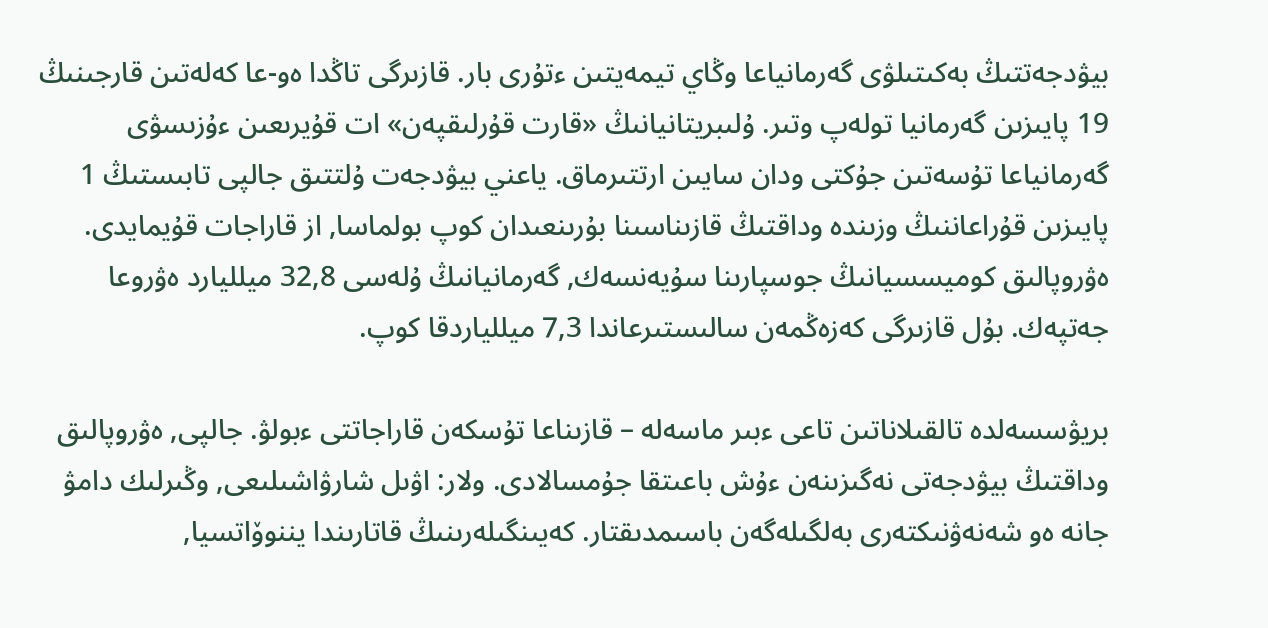بيۋدجەتتىڭ بەكىتىلۋى گەرمانياعا وڭاي تيمەيتىن ءتۇرى بار. قازىرگى تاڭدا ەو-عا كەلەتىن قارجىنىڭ 19 پايىزىن گەرمانيا تولەپ وتىر. ۇلىبريتانيانىڭ «قارت قۇرلىقپەن» ات قۇيرىعىن ءۇزىسۋى گەرمانياعا تۇسەتىن جۇكتى ودان سايىن ارتتىرماق. ياعني بيۋدجەت ۇلتتىق جالپى تابىستىڭ 1 پايىزىن قۇراعاننىڭ وزىندە وداقتىڭ قازىناسىنا بۇرىنعىدان كوپ بولماسا, از قاراجات قۇيمايدى. ەۋروپالىق كوميسسيانىڭ جوسپارىنا سۇيەنسەك, گەرمانيانىڭ ۇلەسى 32,8 ميلليارد ەۋروعا جەتپەك. بۇل قازىرگى كەزەڭمەن سالىستىرعاندا 7,3 ميللياردقا كوپ.

بريۋسسەلدە تالقىلاناتىن تاعى ءبىر ماسەلە – قازىناعا تۇسكەن قاراجاتتى ءبولۋ. جالپى, ەۋروپالىق وداقتىڭ بيۋدجەتى نەگىزىنەن ءۇش باعىتقا جۇمسالادى. ولار: اۋىل شارۋاشىلىعى, وڭىرلىك دامۋ جانە ەو شەنەۋنىكتەرى بەلگىلەگەن باسىمدىقتار. كەيىنگىلەرىنىڭ قاتارىندا يننوۆاتسيا,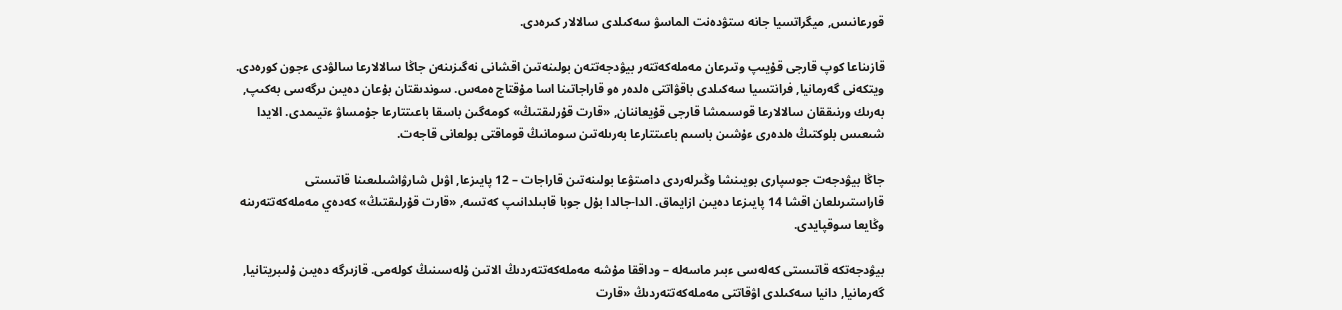قورعانىس, ميگراتسيا جانە ستۋدەنت الماسۋ سەكىلدى سالالار كىرەدى.

قازىناعا كوپ قارجى قۇيىپ وتىرعان مەملەكەتتەر بيۋدجەتتەن بولىنەتىن اقشانى نەگىزىنەن جاڭا سالالارعا سالۋدى ءجون كورەدى. ويتكەنى گەرمانيا, فرانتسيا سەكىلدى باقۋاتتى ەلدەر ەو قاراجاتىنا اسا مۇقتاج ەمەس. سوندىقتان بۇعان دەيىن ىرگەسى بەكىپ, بەرىك ورنىققان سالالارعا قوسىمشا قارجى قۇيعاننان, «قارت قۇرلىقتىڭ» كومەگىن باسقا باعىتتارعا جۇمساۋ ءتيىمدى. الايدا شىعىس بلوكتىڭ ەلدەرى ءۇشىن باسىم باعىتتارعا بەرىلەتىن سومانىڭ قوماقتى بولعانى قاجەت.

جاڭا بيۋدجەت جوسپارى بويىنشا وڭىرلەردى دامىتۋعا بولىنەتىن قاراجات – 12 پايىزعا, اۋىل شارۋاشىلىعىنا قاتىستى قاراستىرىلعان اقشا 14 پايىزعا دەيىن ازايماق. الدا-جالدا بۇل جوبا قابىلدانىپ كەتسە, «قارت قۇرلىقتىڭ» كەدەي مەملەكەتتەرىنە وڭايعا سوقپايدى.

بيۋدجەتكە قاتىستى كەلەسى ءبىر ماسەلە – وداققا مۇشە مەملەكەتتەردىڭ الاتىن ۇلەسىنىڭ كولەمى. قازىرگە دەيىن ۇلىبريتانيا, گەرمانيا, دانيا سەكىلدى اۋقاتتى مەملەكەتتەردىڭ «قارت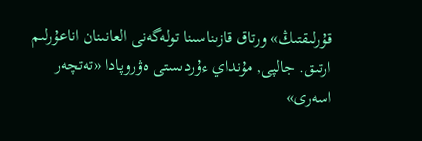قۇرلىقتىڭ» ورتاق قازىناسىنا تولەگەنى العانىنان اناعۇرلىم ارتىق. جالپى, مۇنداي ءۇردىستى ەۋروپادا «تەتچەر اسەرى»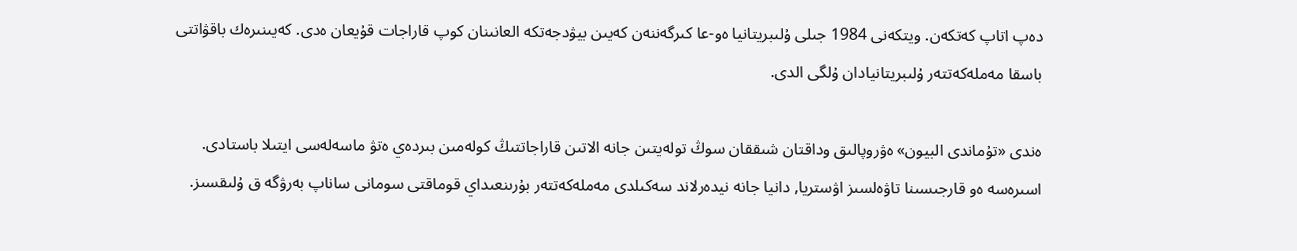دەپ اتاپ كەتكەن. ويتكەنى 1984 جىلى ۇلىبريتانيا ەو-عا كىرگەننەن كەيىن بيۋدجەتكە العانىنان كوپ قاراجات قۇيعان ەدى. كەيىنىرەك باقۋاتتى باسقا مەملەكەتتەر ۇلىبريتانيادان ۇلگى الدى.

ەندى «تۇماندى البيون» ەۋروپالىق وداقتان شىققان سوڭ تولەيتىن جانە الاتىن قاراجاتتىڭ كولەمىن بىردەي ەتۋ ماسەلەسى ايتىلا باستادى. اسىرەسە ەو قارجىسىنا تاۋەلسىز اۋستريا, دانيا جانە نيدەرلاند سەكىلدى مەملەكەتتەر بۇرىنعىداي قوماقتى سومانى ساناپ بەرۋگە ق ۇلىقسىز.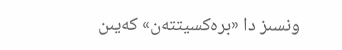ونسىز دا «برەكسيتتەن» كەيىن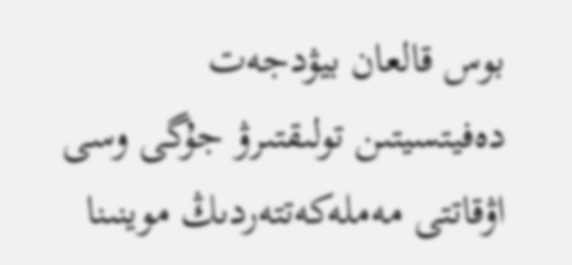بوس قالعان بيۋدجەت دەفيتسيتىن تولىقتىرۋ جۇگى وسى اۋقاتتى مەملەكەتتەردىڭ موينىنا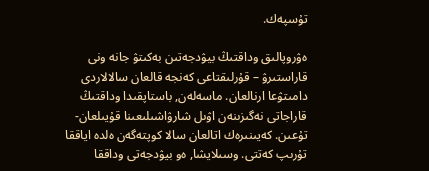تۇسپەك.

ەۋروپالىق وداقتىڭ بيۋدجەتىن بەكىتۋ جانە ونى قاراستىرۋ – قۇرلىقتاعى كەنجە قالعان سالالاردى دامىتۋعا ارنالعان. ماسەلەن, باستاپقىدا وداقتىڭ قاراجاتى نەگىزىنەن اۋىل شارۋاشىلىعىنا قۇيىلعان-تۇعىن. كەيىنىرەك اتالعان سالا كوپتەگەن ەلدە اياققا تۇرىپ كەتتى. وسىلايشا, ەو بيۋدجەتى وداققا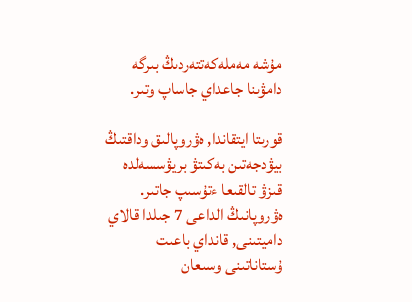مۇشە مەملەكەتتەردىڭ بىرگە دامۋىنا جاعداي جاساپ وتىر.

قورىتا ايتقاندا, ەۋروپالىق وداقتىڭ بيۋدجەتىن بەكىتۋ بريۋسسەلدە قىزۋ تالقىعا ءتۇسىپ جاتىر. ەۋروپانىڭ الداعى 7 جىلدا قالاي داميتىنى, قانداي باعىت ۇستاناتىنى وسىعان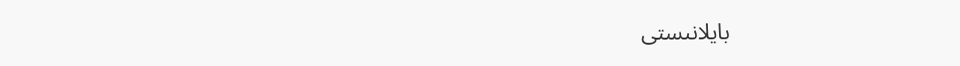بايلانىستى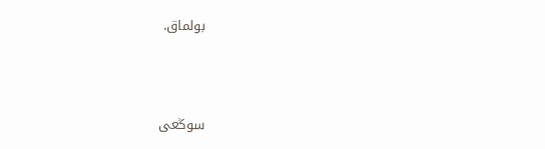بولماق.



سوڭعى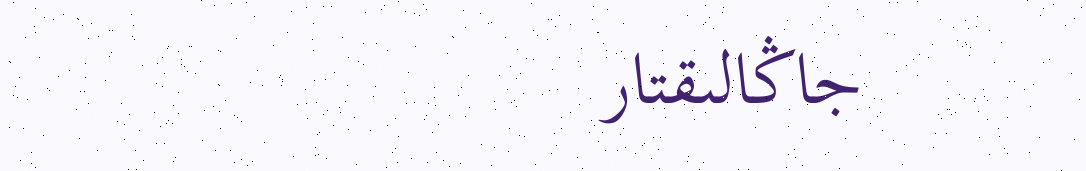جاڭالىقتار